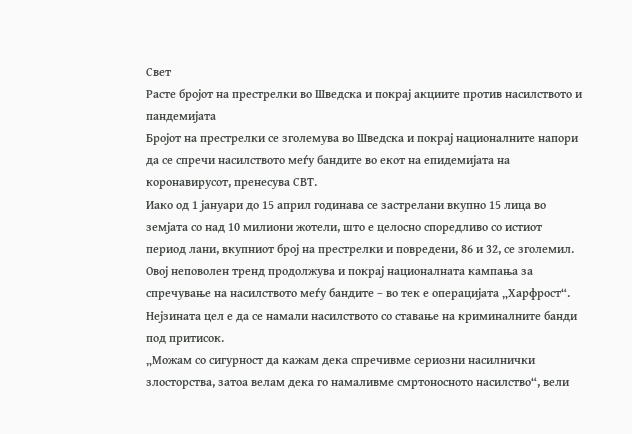Свет
Расте бројот на престрелки во Шведска и покрај акциите против насилството и пандемијата
Бројот на престрелки се зголемува во Шведска и покрај националните напори да се спречи насилството меѓу бандите во екот на епидемијата на коронавирусот, пренесува СВТ.
Иако од 1 јануари до 15 април годинава се застрелани вкупно 15 лица во земјата со над 10 милиони жотели, што е целосно споредливо со истиот период лани, вкупниот број на престрелки и повредени, 86 и 32, се зголемил.
Овој неповолен тренд продолжува и покрај националната кампања за спречување на насилството меѓу бандите – во тек е операцијата „Харфрост“. Нејзината цел е да се намали насилството со ставање на криминалните банди под притисок.
„Можам со сигурност да кажам дека спречивме сериозни насилнички злосторства, затоа велам дека го намаливме смртоносното насилство“, вели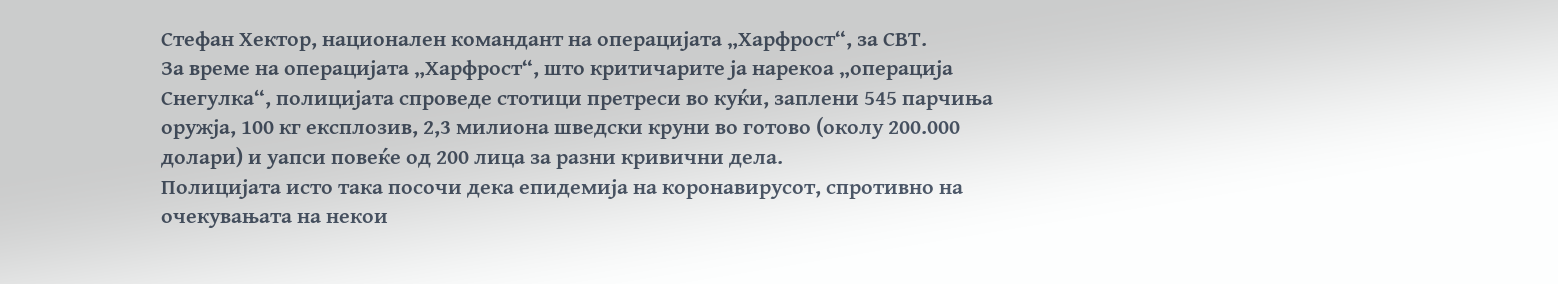Стефан Хектор, национален командант на операцијата „Харфрост“, за СВТ.
За време на операцијата „Харфрост“, што критичарите ја нарекоа „операција Снегулка“, полицијата спроведе стотици претреси во куќи, заплени 545 парчиња оружја, 100 кг експлозив, 2,3 милиона шведски круни во готово (околу 200.000 долари) и уапси повеќе од 200 лица за разни кривични дела.
Полицијата исто така посочи дека епидемија на коронавирусот, спротивно на очекувањата на некои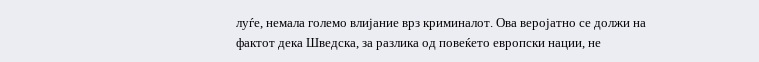луѓе, немала големо влијание врз криминалот. Ова веројатно се должи на фактот дека Шведска, за разлика од повеќето европски нации, не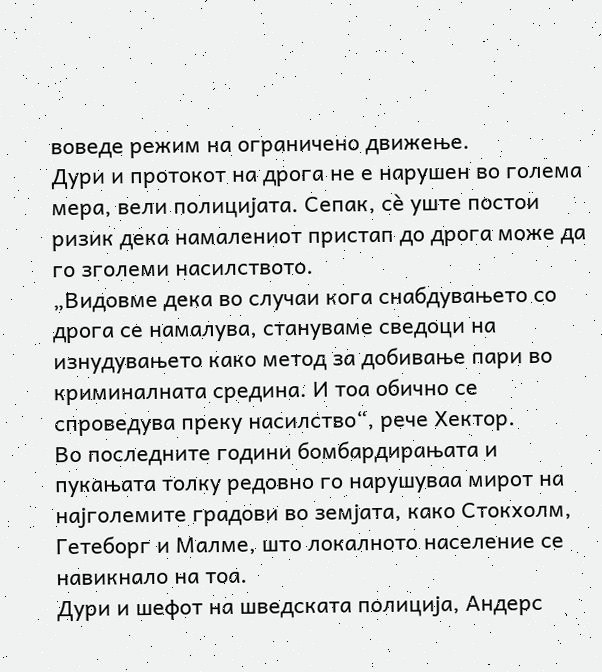воведе режим на ограничено движење.
Дури и протокот на дрога не е нарушен во голема мера, вели полицијата. Сепак, сè уште постои ризик дека намалениот пристап до дрога може да го зголеми насилството.
„Видовме дека во случаи кога снабдувањето со дрога се намалува, стануваме сведоци на изнудувањето како метод за добивање пари во криминалната средина. И тоа обично се спроведува преку насилство“, рече Хектор.
Во последните години бомбардирањата и пукањата толку редовно го нарушуваа мирот на најголемите градови во земјата, како Стокхолм, Гетеборг и Малме, што локалното население се навикнало на тоа.
Дури и шефот на шведската полиција, Андерс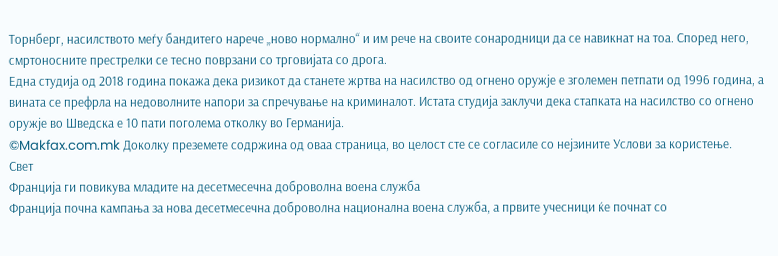Торнберг, насилството меѓу бандитего нарече „ново нормално“ и им рече на своите сонародници да се навикнат на тоа. Според него, смртоносните престрелки се тесно поврзани со трговијата со дрога.
Една студија од 2018 година покажа дека ризикот да станете жртва на насилство од огнено оружје е зголемен петпати од 1996 година, а вината се префрла на недоволните напори за спречување на криминалот. Истата студија заклучи дека стапката на насилство со огнено оружје во Шведска е 10 пати поголема отколку во Германија.
©Makfax.com.mk Доколку преземете содржина од оваа страница, во целост сте се согласиле со нејзините Услови за користење.
Свет
Франција ги повикува младите на десетмесечна доброволна воена служба
Франција почна кампања за нова десетмесечна доброволна национална воена служба, а првите учесници ќе почнат со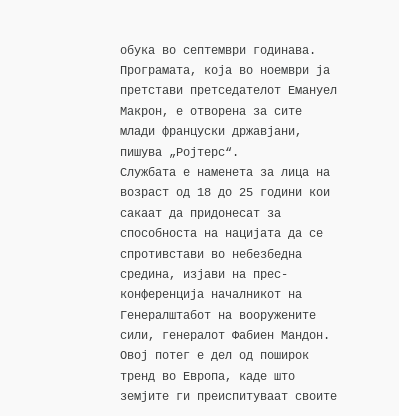обука во септември годинава. Програмата, која во ноември ја претстави претседателот Емануел Макрон, е отворена за сите млади француски државјани, пишува „Ројтерс“.
Службата е наменета за лица на возраст од 18 до 25 години кои сакаат да придонесат за способноста на нацијата да се спротивстави во небезбедна средина, изјави на прес-конференција началникот на Генералштабот на вооружените сили, генералот Фабиен Мандон. Овој потег е дел од поширок тренд во Европа, каде што земјите ги преиспитуваат своите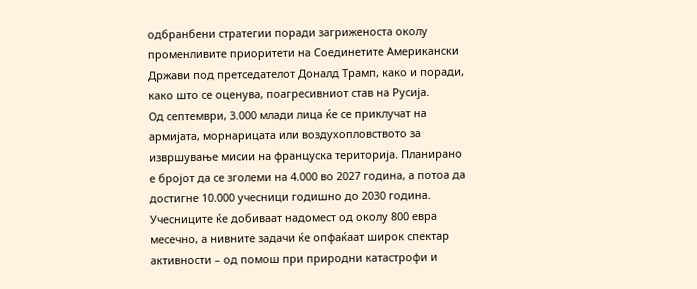одбранбени стратегии поради загриженоста околу променливите приоритети на Соединетите Американски Држави под претседателот Доналд Трамп, како и поради, како што се оценува, поагресивниот став на Русија.
Од септември, 3.000 млади лица ќе се приклучат на армијата, морнарицата или воздухопловството за извршување мисии на француска територија. Планирано е бројот да се зголеми на 4.000 во 2027 година, а потоа да достигне 10.000 учесници годишно до 2030 година.
Учесниците ќе добиваат надомест од околу 800 евра месечно, а нивните задачи ќе опфаќаат широк спектар активности – од помош при природни катастрофи и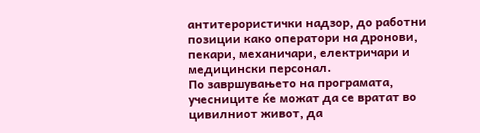антитерористички надзор, до работни позиции како оператори на дронови, пекари, механичари, електричари и медицински персонал.
По завршувањето на програмата, учесниците ќе можат да се вратат во цивилниот живот, да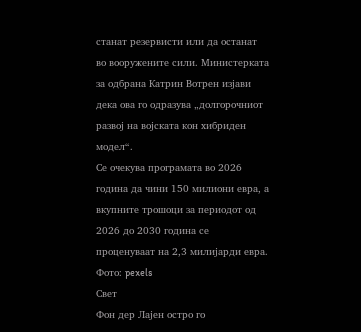станат резервисти или да останат во вооружените сили. Министерката за одбрана Катрин Вотрен изјави дека ова го одразува „долгорочниот развој на војската кон хибриден модел“.
Се очекува програмата во 2026 година да чини 150 милиони евра, а вкупните трошоци за периодот од 2026 до 2030 година се проценуваат на 2,3 милијарди евра.
Фото: pexels
Свет
Фон дер Лајен остро го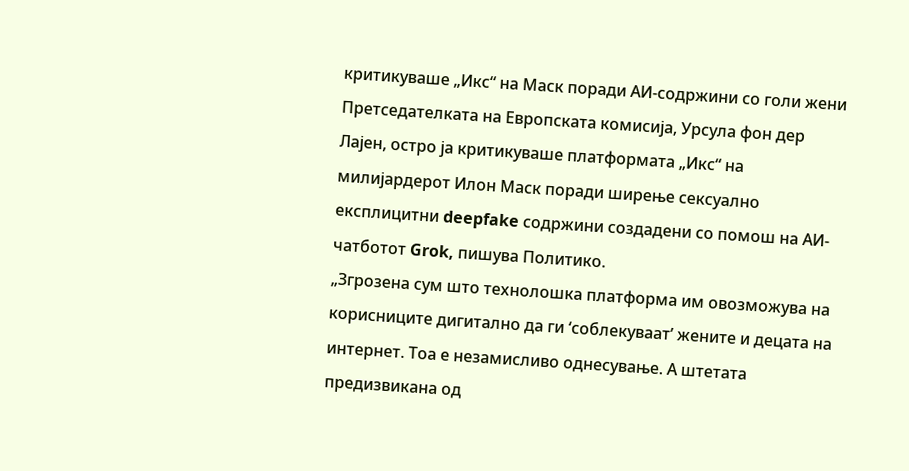критикуваше „Икс“ на Маск поради АИ-содржини со голи жени
Претседателката на Европската комисија, Урсула фон дер Лајен, остро ја критикуваше платформата „Икс“ на милијардерот Илон Маск поради ширење сексуално експлицитни deepfake содржини создадени со помош на АИ-чатботот Grok, пишува Политико.
„Згрозена сум што технолошка платформа им овозможува на корисниците дигитално да ги ‘соблекуваат’ жените и децата на интернет. Тоа е незамисливо однесување. А штетата предизвикана од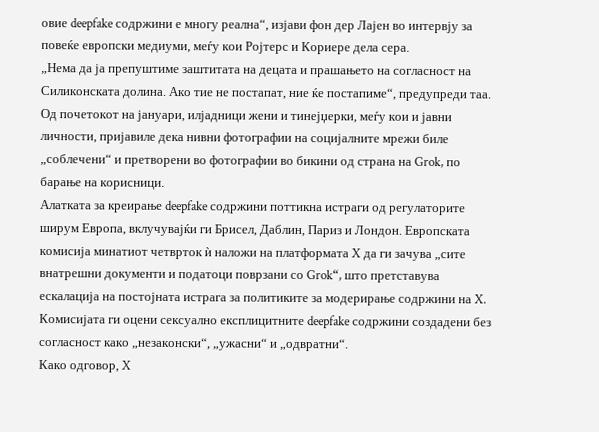овие deepfake содржини е многу реална“, изјави фон дер Лајен во интервју за повеќе европски медиуми, меѓу кои Ројтерс и Кориере дела сера.
„Нема да ја препуштиме заштитата на децата и прашањето на согласност на Силиконската долина. Ако тие не постапат, ние ќе постапиме“, предупреди таа. Од почетокот на јануари, илјадници жени и тинејџерки, меѓу кои и јавни личности, пријавиле дека нивни фотографии на социјалните мрежи биле „соблечени“ и претворени во фотографии во бикини од страна на Grok, по барање на корисници.
Алатката за креирање deepfake содржини поттикна истраги од регулаторите ширум Европа, вклучувајќи ги Брисел, Даблин, Париз и Лондон. Европската комисија минатиот четврток ѝ наложи на платформата X да ги зачува „сите внатрешни документи и податоци поврзани со Grok“, што претставува ескалација на постојната истрага за политиките за модерирање содржини на X.
Комисијата ги оцени сексуално експлицитните deepfake содржини создадени без согласност како „незаконски“, „ужасни“ и „одвратни“.
Како одговор, X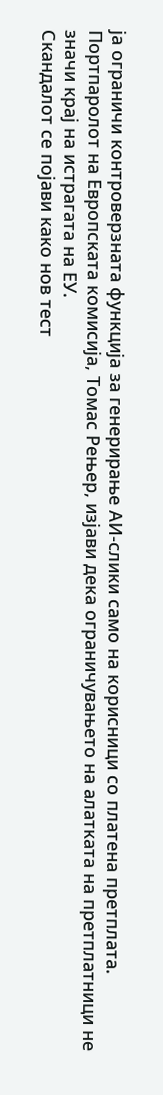ја ограничи контроверзната функција за генерирање АИ-слики само на корисници со платена претплата. Портпаролот на Европската комисија, Томас Рењер, изјави дека ограничувањето на алатката на претплатници не значи крај на истрагата на ЕУ.
Скандалот се појави како нов тест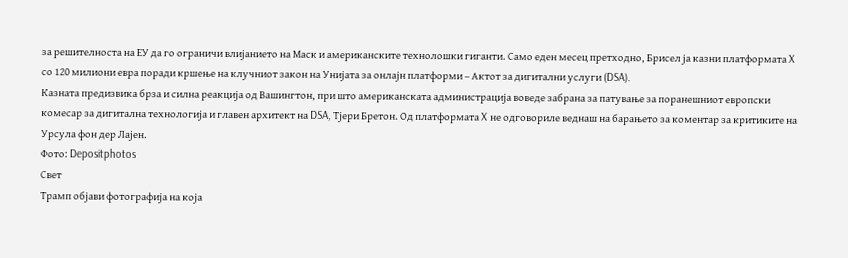за решителноста на ЕУ да го ограничи влијанието на Маск и американските технолошки гиганти. Само еден месец претходно, Брисел ја казни платформата X со 120 милиони евра поради кршење на клучниот закон на Унијата за онлајн платформи – Актот за дигитални услуги (DSA).
Казната предизвика брза и силна реакција од Вашингтон, при што американската администрација воведе забрана за патување за поранешниот европски комесар за дигитална технологија и главен архитект на DSA, Тјери Бретон. Од платформата X не одговориле веднаш на барањето за коментар за критиките на Урсула фон дер Лајен.
Фото: Depositphotos
Свет
Трамп објави фотографија на која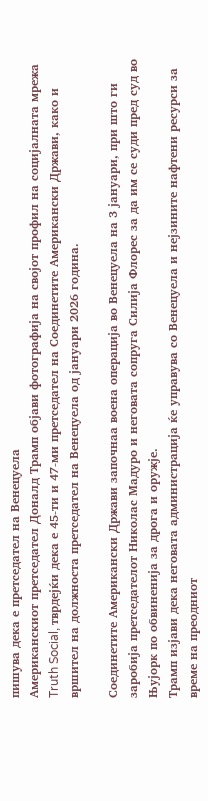пишува дека е претседател на Венецуела
Американскиот претседател Доналд Трамп објави фотографија на својот профил на социјалната мрежа Truth Social, тврдејќи дека е 45-ти и 47-ми претседател на Соединетите Американски Држави, како и вршител на должноста претседател на Венецуела од јануари 2026 година.

Соединетите Американски Држави започнаа воена операција во Венецуела на 3 јануари, при што ги заробија претседателот Николас Мадуро и неговата сопруга Силија Флорес за да им се суди пред суд во Њујорк по обвиненија за дрога и оружје.
Трамп изјави дека неговата администрација ќе управува со Венецуела и нејзините нафтени ресурси за време на преодниот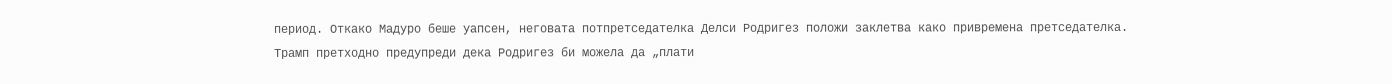период. Откако Мадуро беше уапсен, неговата потпретседателка Делси Родригез положи заклетва како привремена претседателка.
Трамп претходно предупреди дека Родригез би можела да „плати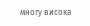многу висока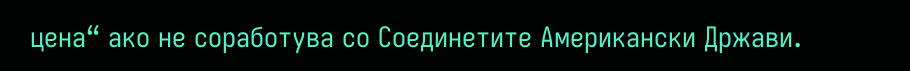цена“ ако не соработува со Соединетите Американски Држави.